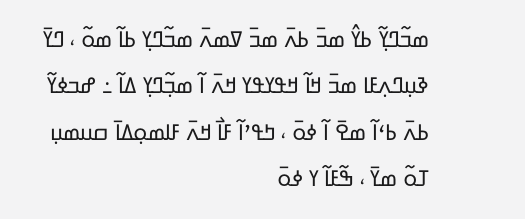ߘߏ߬ߣߌ߲߬ ߕߌ߮ ߘߏ߫ ߕߍ߫ ߘߏ߫ ߜߘߍ߫ ߘߏ߬ߣߌ߲ ߕߊ߬ ߘߋ߬ ، ߣߌ߫ ߢߎ߲ߣߍ߲ߓߊ ߘߏ߫ ߞߊ߬ ߞߟߌߟߌ ߞߍ߫ ߊ߬ ߘߏ߲߬ߣߌ߲ ߡߊ߬ ߸ ߝߏߦߌ߬ ߕߍ߫ ߕߵߊ߬ ߘߐ߫ ߊ߬ ߦߋ߫ ، ߤߟߴߊ߬ ߓߊ߯ ߞߍ߫ ߓߊߘߋ߲ߡߊ߫ ߛߎߘߎ߲ ߠߋ߬ ߘߌ߫ ، ߒ߬ߓߊ߬ ߌ ߦߋ߫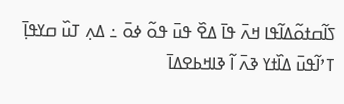ߖߊ߬ߛߙߋ߬ߡߊ߬ߟߊ ߞߍ߫ ߟߊ߫ ߡߐ߰ ߟߎ߫ ߟߋ߬ ߦߋ߫ ߸ ߡߍ߲ ߠߎ߰ ߛߌߟߊ߲߫ ߠߴߊ߬ߟߎ߫ ߡߊ߰ߙߌ ߢߍ߫ ߊ߬ ߢߊߞߕߐߡߊ߫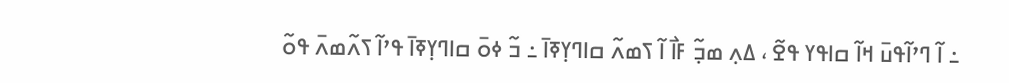߸ ߊ߬ ߣߴߊ߬ߟߎ߫ ߞߊ߬ ߛߊߟߌ ߟߐ߬ ، ߡߍ߲ ߘߏ߲߬ ߓߊ߯ ߊ߬ ߖߘߍ߬ ߛߊߣߌ߲ߧߊ߫ ߸ ߏ߬ ߦߋ߫ ߛߊߣߌ߲ߧߊ߫ ߟߴߊ߬ ߖߍ߬ߘߍ߫ ߟߋ߬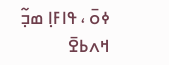ߦߋ߫ ، ߟߊߓߊ߲ ߘߏ߲߬ ߞߍߕߐ߫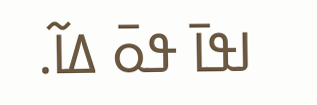ߊߟߊ߫ ߟߋ߫ ߡߊ߬.